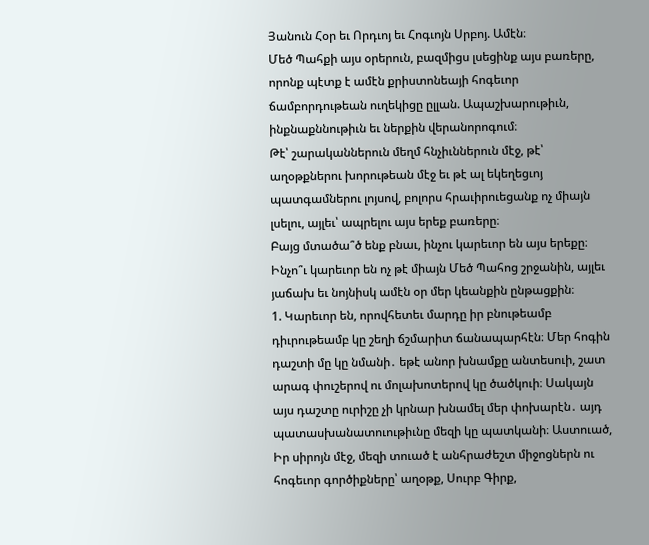Յանուն Հօր եւ Որդւոյ եւ Հոգւոյն Սրբոյ. Ամէն։
Մեծ Պահքի այս օրերուն, բազմիցս լսեցինք այս բառերը, որոնք պէտք է ամէն քրիստոնեայի հոգեւոր ճամբորդութեան ուղեկիցը ըլլան. Ապաշխարութիւն, ինքնաքննութիւն եւ ներքին վերանորոգում։
Թէ՝ շարականներուն մեղմ հնչիւններուն մէջ, թէ՝ աղօթքներու խորութեան մէջ եւ թէ ալ եկեղեցւոյ պատգամներու լոյսով, բոլորս հրաւիրուեցանք ոչ միայն լսելու, այլեւ՝ ապրելու այս երեք բառերը։
Բայց մտածա՞ծ ենք բնաւ, ինչու կարեւոր են այս երեքը։ Ինչո՞ւ կարեւոր են ոչ թէ միայն Մեծ Պահոց շրջանին, այլեւ յաճախ եւ նոյնիսկ ամէն օր մեր կեանքին ընթացքին։
1. Կարեւոր են, որովհետեւ մարդը իր բնութեամբ դիւրութեամբ կը շեղի ճշմարիտ ճանապարհէն։ Մեր հոգին դաշտի մը կը նմանի․ եթէ անոր խնամքը անտեսուի, շատ արագ փուշերով ու մոլախոտերով կը ծածկուի։ Սակայն այս դաշտը ուրիշը չի կրնար խնամել մեր փոխարէն․ այդ պատասխանատուութիւնը մեզի կը պատկանի։ Աստուած, Իր սիրոյն մէջ, մեզի տուած է անհրաժեշտ միջոցներն ու հոգեւոր գործիքները՝ աղօթք, Սուրբ Գիրք,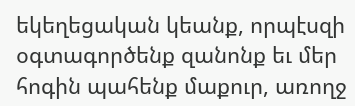եկեղեցական կեանք, որպէսզի օգտագործենք զանոնք եւ մեր հոգին պահենք մաքուր, առողջ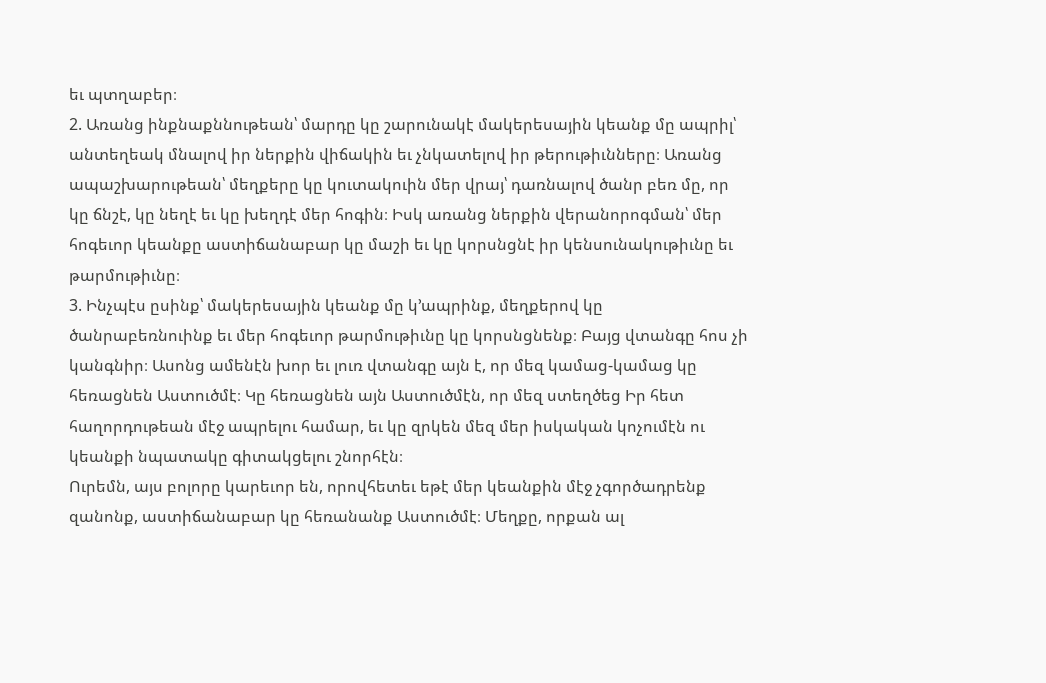եւ պտղաբեր։
2. Առանց ինքնաքննութեան՝ մարդը կը շարունակէ մակերեսային կեանք մը ապրիլ՝ անտեղեակ մնալով իր ներքին վիճակին եւ չնկատելով իր թերութիւնները։ Առանց ապաշխարութեան՝ մեղքերը կը կուտակուին մեր վրայ՝ դառնալով ծանր բեռ մը, որ կը ճնշէ, կը նեղէ եւ կը խեղդէ մեր հոգին։ Իսկ առանց ներքին վերանորոգման՝ մեր հոգեւոր կեանքը աստիճանաբար կը մաշի եւ կը կորսնցնէ իր կենսունակութիւնը եւ թարմութիւնը։
3. Ինչպէս ըսինք՝ մակերեսային կեանք մը կ’ապրինք, մեղքերով կը ծանրաբեռնուինք եւ մեր հոգեւոր թարմութիւնը կը կորսնցնենք։ Բայց վտանգը հոս չի կանգնիր։ Ասոնց ամենէն խոր եւ լուռ վտանգը այն է, որ մեզ կամաց-կամաց կը հեռացնեն Աստուծմէ։ Կը հեռացնեն այն Աստուծմէն, որ մեզ ստեղծեց Իր հետ հաղորդութեան մէջ ապրելու համար, եւ կը զրկեն մեզ մեր իսկական կոչումէն ու կեանքի նպատակը գիտակցելու շնորհէն։
Ուրեմն, այս բոլորը կարեւոր են, որովհետեւ եթէ մեր կեանքին մէջ չգործադրենք զանոնք, աստիճանաբար կը հեռանանք Աստուծմէ։ Մեղքը, որքան ալ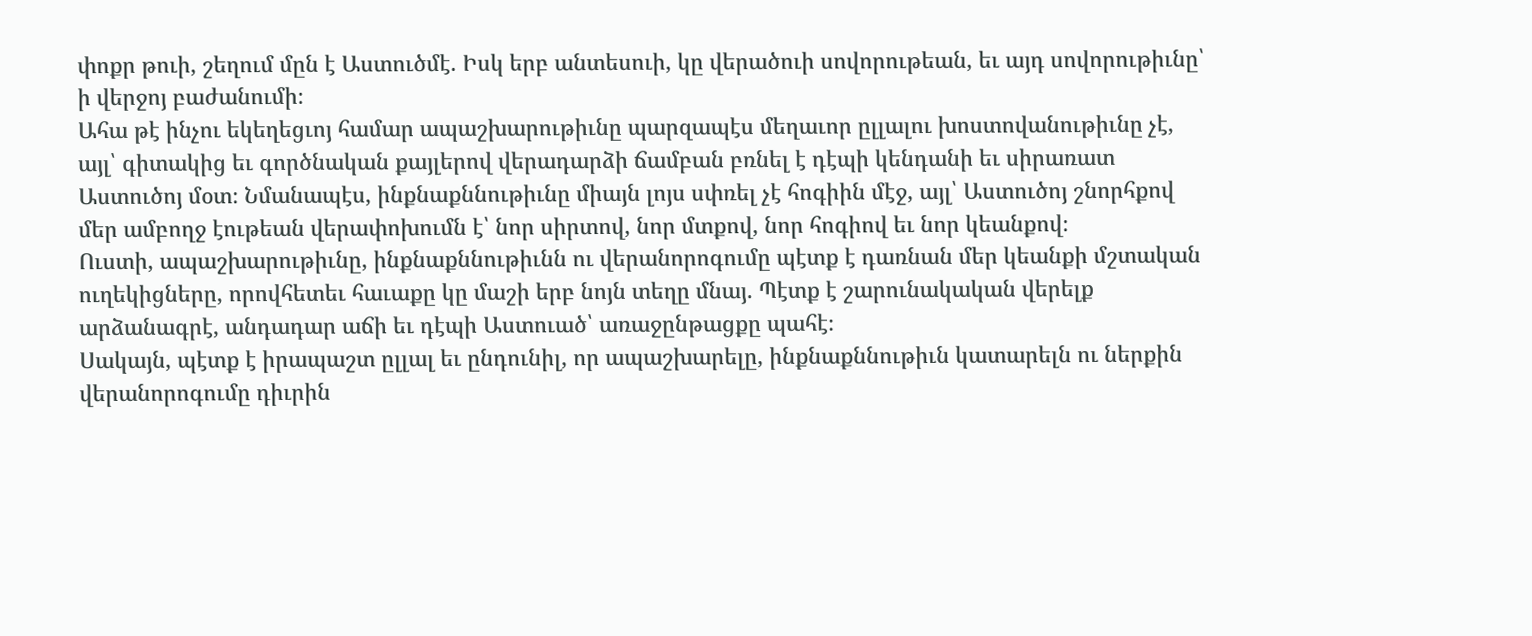փոքր թուի, շեղում մըն է Աստուծմէ. Իսկ երբ անտեսուի, կը վերածուի սովորութեան, եւ այդ սովորութիւնը՝ ի վերջոյ բաժանումի։
Ահա թէ ինչու եկեղեցւոյ համար ապաշխարութիւնը պարզապէս մեղաւոր ըլլալու խոստովանութիւնը չէ, այլ՝ գիտակից եւ գործնական քայլերով վերադարձի ճամբան բռնել է դէպի կենդանի եւ սիրառատ Աստուծոյ մօտ։ Նմանապէս, ինքնաքննութիւնը միայն լոյս սփռել չէ հոգիին մէջ, այլ՝ Աստուծոյ շնորհքով մեր ամբողջ էութեան վերափոխումն է՝ նոր սիրտով, նոր մտքով, նոր հոգիով եւ նոր կեանքով։
Ուստի, ապաշխարութիւնը, ինքնաքննութիւնն ու վերանորոգումը պէտք է դառնան մեր կեանքի մշտական ուղեկիցները, որովհետեւ հաւաքը կը մաշի երբ նոյն տեղը մնայ. Պէտք է շարունակական վերելք արձանագրէ, անդադար աճի եւ դէպի Աստուած՝ առաջընթացքը պահէ։
Սակայն, պէտք է իրապաշտ ըլլալ եւ ընդունիլ, որ ապաշխարելը, ինքնաքննութիւն կատարելն ու ներքին վերանորոգումը դիւրին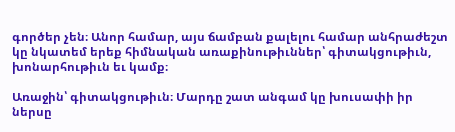գործեր չեն։ Անոր համար, այս ճամբան քալելու համար անհրաժեշտ կը նկատեմ երեք հիմնական առաքինութիւններ՝ գիտակցութիւն, խոնարհութիւն եւ կամք։

Առաջին՝ գիտակցութիւն։ Մարդը շատ անգամ կը խուսափի իր ներսը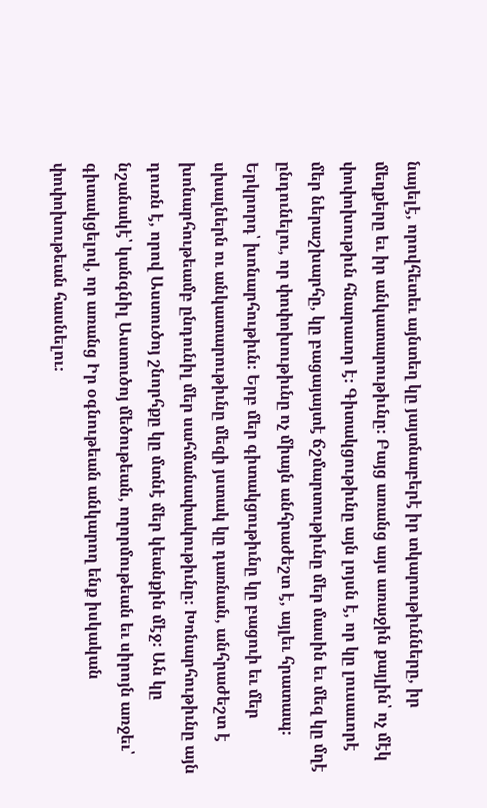նայելէ, որովհետեւ այնտեղ կը յայտնաբերէ իր տկարութիւնները, իր մեղքերը եւ իր անկատարութիւնը։ Բայց առանց այս առաջին քայլին՝ ոչ մէկ փոփոխութիւն հնարաւոր է։ Գիտակցութիւնը այն լոյսն է, որ կը լուսաւորէ մեր ներաշխարհը, կը բացայայտէ ճշմարտութիւնը մեր մասին եւ մեզ կը մղէ ընդունելու, որ փոփոխութիւնը ոչ միայն անհրաժեշտ է, այլեւ հրատապ։
Երկրորդ՝ խոնարհութիւն։ Երբ մեր գիտակցութիւնը կը բացուի եւ մեր սխալներն ու անկատարութիւնը մեզի յստակ կը դառնան, անհրաժեշտ է խոնարհութեամբ ընդունիլ մեր սահմանափակութիւնը։ Խոնարհութիւնը այն դուռն է, որով Աստուծոյ շնորհքը կը մտնէ մեր կեանքին մէջ։ Ան կը նշանակէ՝ կանգնիլ Աստուծոյ մեծութեան, ողորմութեան եւ սիրոյն առջեւ՝ գիտակցելով, որ առանց Իր օգնութեան անկարող ենք իսկական փոփոխութեան հասնելու։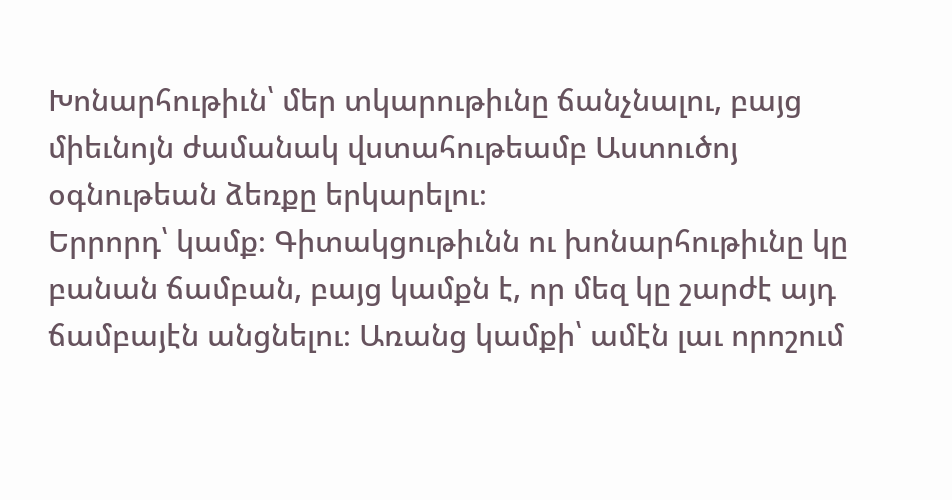Խոնարհութիւն՝ մեր տկարութիւնը ճանչնալու, բայց միեւնոյն ժամանակ վստահութեամբ Աստուծոյ օգնութեան ձեռքը երկարելու։
Երրորդ՝ կամք։ Գիտակցութիւնն ու խոնարհութիւնը կը բանան ճամբան, բայց կամքն է, որ մեզ կը շարժէ այդ ճամբայէն անցնելու։ Առանց կամքի՝ ամէն լաւ որոշում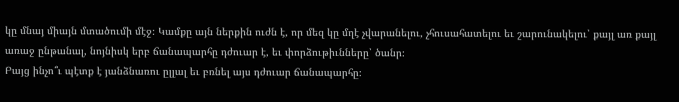կը մնայ միայն մտածումի մէջ։ Կամքը այն ներքին ուժն է, որ մեզ կը մղէ չվարանելու, չհուսահատելու եւ շարունակելու՝ քայլ առ քայլ առաջ ընթանալ, նոյնիսկ երբ ճանապարհը դժուար է, եւ փորձութիւնները՝ ծանր։
Բայց ինչո՞ւ պէտք է յանձնառու ըլլալ եւ բռնել այս դժուար ճանապարհը։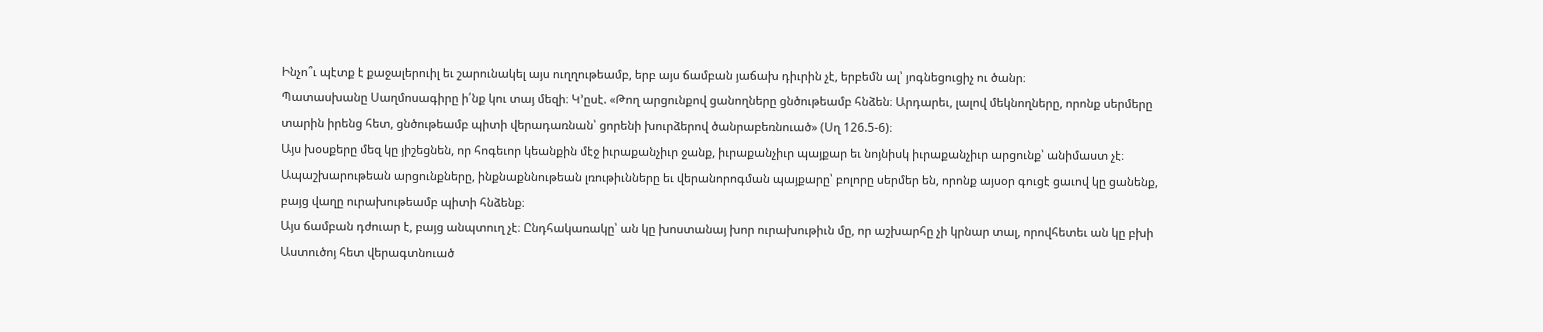Ինչո՞ւ պէտք է քաջալերուիլ եւ շարունակել այս ուղղութեամբ, երբ այս ճամբան յաճախ դիւրին չէ, երբեմն ալ՝ յոգնեցուցիչ ու ծանր։
Պատասխանը Սաղմոսագիրը ի՛նք կու տայ մեզի։ Կ’ըսէ. «Թող արցունքով ցանողները ցնծութեամբ հնձեն։ Արդարեւ, լալով մեկնողները, որոնք սերմերը տարին իրենց հետ, ցնծութեամբ պիտի վերադառնան՝ ցորենի խուրձերով ծանրաբեռնուած» (Սղ 126.5-6)։
Այս խօսքերը մեզ կը յիշեցնեն, որ հոգեւոր կեանքին մէջ իւրաքանչիւր ջանք, իւրաքանչիւր պայքար եւ նոյնիսկ իւրաքանչիւր արցունք՝ անիմաստ չէ։ Ապաշխարութեան արցունքները, ինքնաքննութեան լռութիւնները եւ վերանորոգման պայքարը՝ բոլորը սերմեր են, որոնք այսօր գուցէ ցաւով կը ցանենք, բայց վաղը ուրախութեամբ պիտի հնձենք։
Այս ճամբան դժուար է, բայց անպտուղ չէ։ Ընդհակառակը՝ ան կը խոստանայ խոր ուրախութիւն մը, որ աշխարհը չի կրնար տալ, որովհետեւ ան կը բխի Աստուծոյ հետ վերագտնուած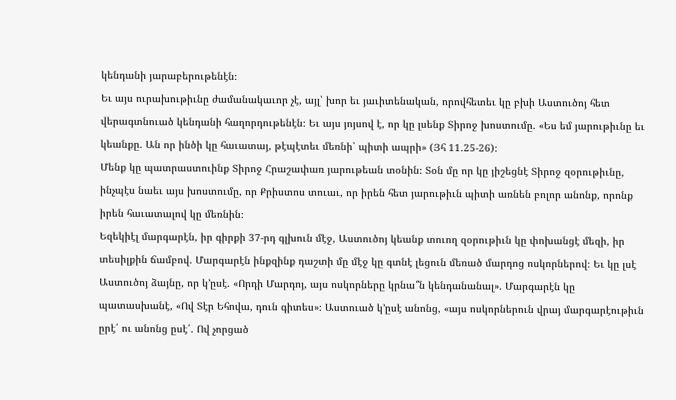կենդանի յարաբերութենէն։
Եւ այս ուրախութիւնը ժամանակաւոր չէ, այլ՝ խոր եւ յաւիտենական, որովհետեւ կը բխի Աստուծոյ հետ վերագտնուած կենդանի հաղորդութենէն։ Եւ այս յոյսով է, որ կը լսենք Տիրոջ խոստումը. «Ես եմ յարութիւնը եւ կեանքը. Ան որ ինծի կը հաւատայ, թէպէտեւ մեռնի՝ պիտի ապրի» (Յհ 11.25-26)։
Մենք կը պատրաստուինք Տիրոջ Հրաշափառ յարութեան տօնին։ Տօն մը որ կը յիշեցնէ Տիրոջ զօրութիւնը, ինչպէս նաեւ այս խոստումը, որ Քրիստոս տուաւ, որ իրեն հետ յարութիւն պիտի առնեն բոլոր անոնք, որոնք իրեն հաւատալով կը մեռնին։
Եզեկիէլ մարգարէն, իր գիրքի 37-րդ գլխուն մէջ, Աստուծոյ կեանք տուող զօրութիւն կը փոխանցէ մեզի, իր տեսիլքին ճամբով. Մարգարէն ինքզինք դաշտի մը մէջ կը գտնէ լեցուն մեռած մարդոց ոսկորներով։ Եւ կը լսէ Աստուծոյ ձայնը, որ կ’ըսէ. «Որդի Մարդոյ, այս ոսկորները կրնա՞ն կենդանանալ». Մարգարէն կը պատասխանէ, «Ով Տէր Եհովա, դուն գիտես»։ Աստուած կ’ըսէ անոնց, «այս ոսկորներուն վրայ մարգարէութիւն ըրէ՛ ու անոնց ըսէ՛. Ով չորցած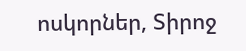ոսկորներ, Տիրոջ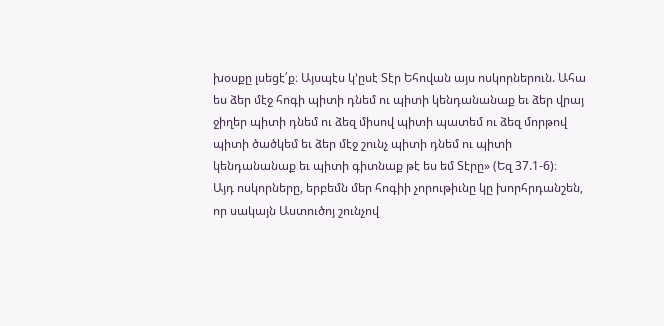խօսքը լսեցէ՛ք։ Այսպէս կ’ըսէ Տէր Եհովան այս ոսկորներուն. Ահա ես ձեր մէջ հոգի պիտի դնեմ ու պիտի կենդանանաք եւ ձեր վրայ ջիղեր պիտի դնեմ ու ձեզ միսով պիտի պատեմ ու ձեզ մորթով պիտի ծածկեմ եւ ձեր մէջ շունչ պիտի դնեմ ու պիտի կենդանանաք եւ պիտի գիտնաք թէ ես եմ Տէրը» (Եզ 37.1-6)։
Այդ ոսկորները, երբեմն մեր հոգիի չորութիւնը կը խորհրդանշեն, որ սակայն Աստուծոյ շունչով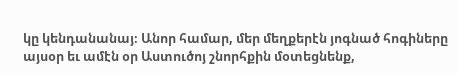կը կենդանանայ։ Անոր համար, մեր մեղքերէն յոգնած հոգիները այսօր եւ ամէն օր Աստուծոյ շնորհքին մօտեցնենք,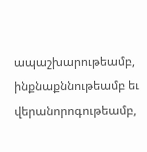ապաշխարութեամբ, ինքնաքննութեամբ եւ վերանորոգութեամբ,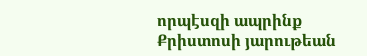որպէսզի ապրինք Քրիստոսի յարութեան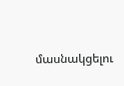մասնակցելու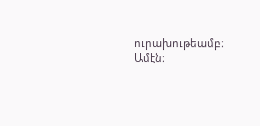ուրախութեամբ։ Ամէն։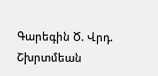Գարեգին Ծ. Վրդ. Շխրտմեան